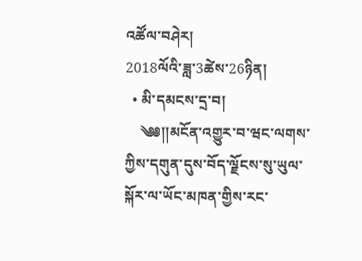འཚོལ་བཤེར།
2018ལོའི་ཟླ་3ཚེས་26ཉིན།
  • མི་དམངས་དྲ་བ།
    ༄༅།།མངོན་འགྱུར་བ་ཝང་ལགས་ཀྱིས་དགུན་དུས་བོད་ལྗོངས་སུ་ཡུལ་སྐོར་ལ་ཡོང་མཁན་གྱིས་རང་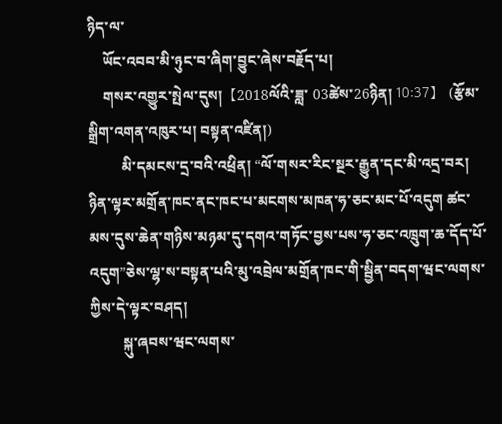ཉིད་ལ་
    ཡོང་འབབ་མི་ཉུང་བ་ཞིག་བྱུང་ཞེས་བརྗོད་པ།
    གསར་འགྱུར་སྤེལ་དུས།  【2018ལོའི་ཟླ་ 03ཚེས་26ཉིན། 10:37】   (རྩོམ་སྒྲིག་འགན་འཁུར་པ། བསྟན་འཛིན།)
         མི་དམངས་དྲ་བའི་འཕྲིན། “ལོ་གསར་རིང་སྔར་རྒྱུན་དང་མི་འདྲ་བར། ཉིན་ལྟར་མགྲོན་ཁང་ནང་ཁང་པ་མངགས་མཁན་ཧ་ཅང་མང་པོ་འདུག ཚང་མས་དུས་ཆེན་གཉིས་མཉམ་དུ་དགའ་གཏོང་བྱས་པས་ཧ་ཅང་འཁྲུག་ཆ་དོད་པོ་འདུག”ཅེས་ལྷ་ས་བསྟན་པའི་མུ་འབྲེལ་མགྲོན་ཁང་གི་སྦྱིན་བདག་ཝང་ལགས་ཀྱིས་དེ་ལྟར་བཤད།
         སྐུ་ཞབས་ཝང་ལགས་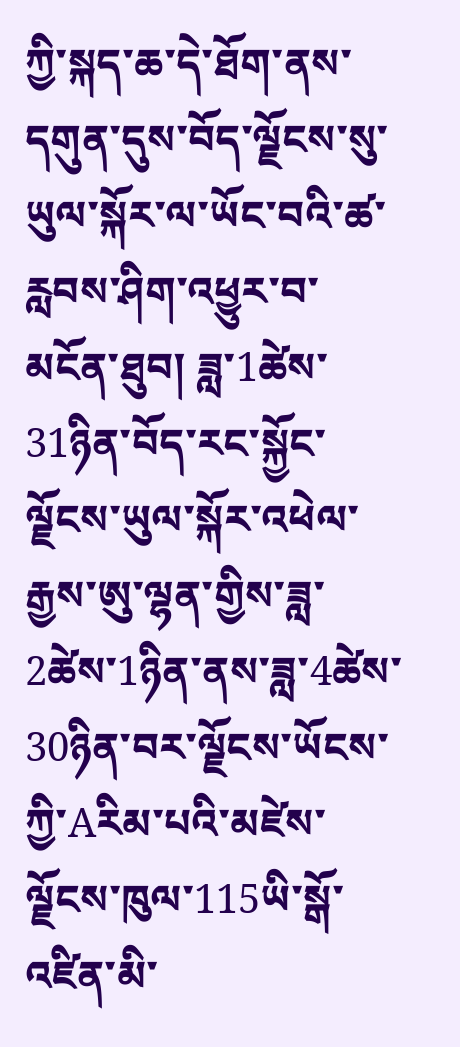ཀྱི་སྐད་ཆ་དེ་ཐོག་ནས་དགུན་དུས་བོད་ལྗོངས་སུ་ཡུལ་སྐོར་ལ་ཡོང་བའི་ཚ་རླབས་ཤིག་འཕྱུར་བ་མངོན་ཐུབ། ཟླ་1ཚེས་31ཉིན་བོད་རང་སྐྱོང་ལྗོངས་ཡུལ་སྐོར་འཕེལ་རྒྱས་ཨུ་ལྷན་གྱིས་ཟླ་2ཚེས་1ཉིན་ནས་ཟླ་4ཚེས་30ཉིན་བར་ལྗོངས་ཡོངས་ཀྱི་Aརིམ་པའི་མཛེས་ལྗོངས་ཁུལ་115ཡི་སྒོ་འཛིན་མི་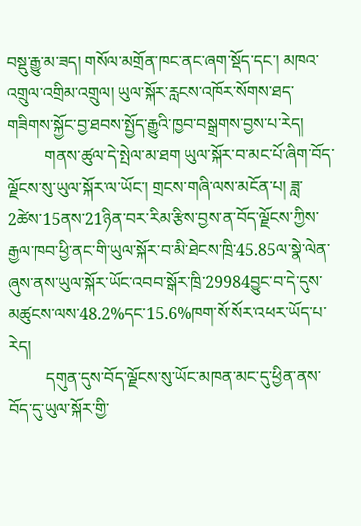བསྡུ་རྒྱུ་མ་ཟད། གསོལ་མགྲོན་ཁང་ནང་ཞག་སྡོད་དང་། མཁའ་འགྲུལ་འགྲིམ་འགྲུལ། ཡུལ་སྐོར་རླངས་འཁོར་སོགས་ཐད་གཟིགས་སྐྱོང་བྱ་ཐབས་སྤྱོད་རྒྱུའི་ཁྱབ་བསྒྲགས་བྱས་པ་རེད།
         གནས་ཚུལ་དེ་སྤེལ་མ་ཐག ཡུལ་སྐོར་བ་མང་པོ་ཞིག་བོད་ལྗོངས་སུ་ཡུལ་སྐོར་ལ་ཡོང་། གྲངས་གཞི་ལས་མངོན་པ། ཟླ་2ཚེས་15ནས་21ཉིན་བར་རིམ་རྩིས་བྱས་ན་བོད་ལྗོངས་ཀྱིས་རྒྱལ་ཁབ་ཕྱི་ནང་གི་ཡུལ་སྐོར་བ་མི་ཐེངས་ཁྲི་45.85ལ་སྣེ་ལེན་ཞུས་ནས་ཡུལ་སྐོར་ཡོང་འབབ་སྒོར་ཁྲི་29984བྱུང་བ་དེ་དུས་མཚུངས་ལས་48.2%དང་15.6%ཁག་སོ་སོར་འཕར་ཡོད་པ་རེད།
         དགུན་དུས་བོད་ལྗོངས་སུ་ཡོང་མཁན་མང་དུ་ཕྱིན་ནས་བོད་དུ་ཡུལ་སྐོར་གྱི་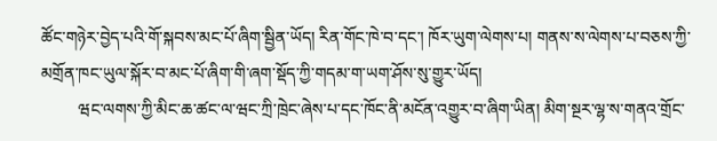ཚོང་གཉེར་བྱེད་པའི་གོ་སྐབས་མང་པོ་ཞིག་སྦྱིན་ཡོད། རིན་གོང་ཁེ་བ་དང་། ཁོར་ཡུག་ལེགས་པ། གནས་ས་ལེགས་པ་བཅས་ཀྱི་མགྲོན་ཁང་ཡུལ་སྐོར་བ་མང་པོ་ཞིག་གི་ཞག་སྡོད་ཀྱི་གདམ་ག་ཡག་ཤོས་སུ་གྱུར་ཡོད།
         ཝང་ལགས་ཀྱི་མིང་ཆ་ཚང་ལ་ཝང་ཀྲི་ཁྲེང་ཞེས་པ་དང་ཁོང་ནི་མངོན་འགྱུར་བ་ཞིག་ཡིན། མིག་སྔར་ལྷ་ས་གནའ་གྲོང་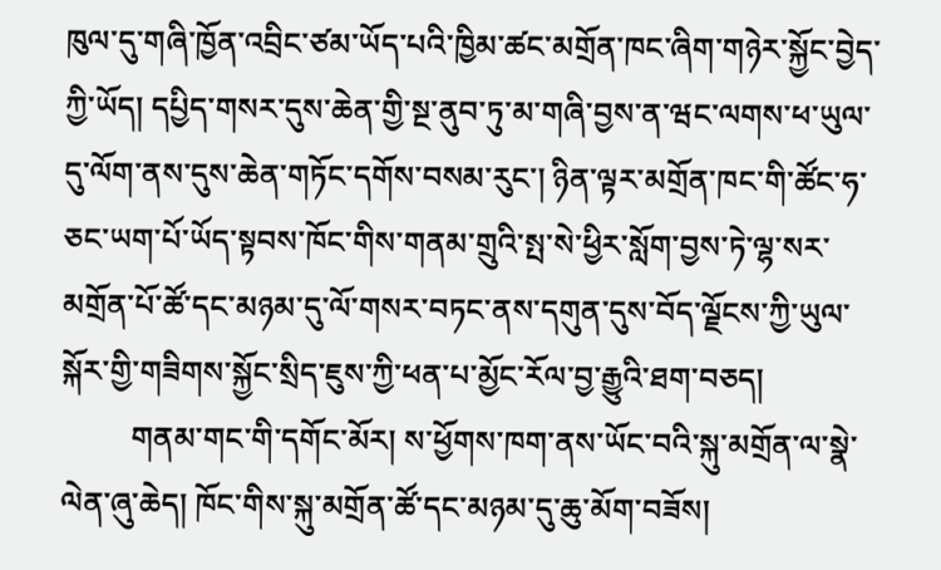ཁུལ་དུ་གཞི་ཁྱོན་འབྲིང་ཙམ་ཡོད་པའི་ཁྱིམ་ཚང་མགྲོན་ཁང་ཞིག་གཉེར་སྐྱོང་བྱེད་ཀྱི་ཡོད། དཔྱིད་གསར་དུས་ཆེན་གྱི་སྔ་ནུབ་ཏུ་མ་གཞི་བྱས་ན་ཝང་ལགས་ཕ་ཡུལ་དུ་ལོག་ནས་དུས་ཆེན་གཏོང་དགོས་བསམ་རུང་། ཉིན་ལྟར་མགྲོན་ཁང་གི་ཚོང་ཧ་ཅང་ཡག་པོ་ཡོད་སྟབས་ཁོང་གིས་གནམ་གྲུའི་སྤ་སེ་ཕྱིར་སློག་བྱས་ཏེ་ལྷ་སར་མགྲོན་པོ་ཚོ་དང་མཉམ་དུ་ལོ་གསར་བཏང་ནས་དགུན་དུས་བོད་ལྗོངས་ཀྱི་ཡུལ་སྐོར་གྱི་གཟིགས་སྐྱོང་སྲིད་ཇུས་ཀྱི་ཕན་པ་མྱོང་རོལ་བྱ་རྒྱུའི་ཐག་བཅད།
         གནམ་གང་གི་དགོང་མོར། ས་ཕྱོགས་ཁག་ནས་ཡོང་བའི་སྐུ་མགྲོན་ལ་སྣེ་ལེན་ཞུ་ཆེད། ཁོང་གིས་སྐུ་མགྲོན་ཚོ་དང་མཉམ་དུ་ཆུ་མོག་བཟོས།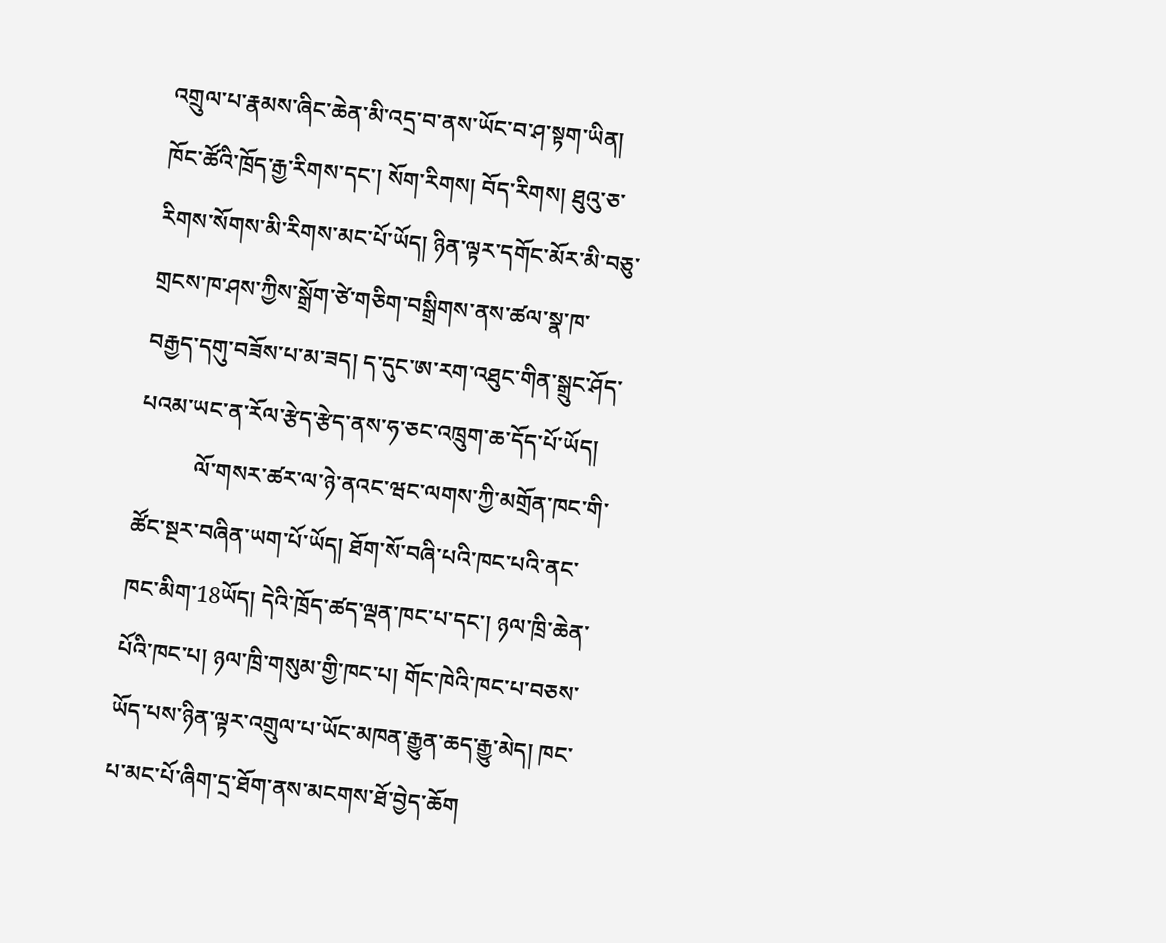འགྲུལ་པ་རྣམས་ཞིང་ཆེན་མི་འདྲ་བ་ནས་ཡོང་བ་ཤ་སྟག་ཡིན། ཁོང་ཚོའི་ཁྲོད་རྒྱ་རིགས་དང་། སོག་རིགས། བོད་རིགས། ཐུའུ་ཅ་རིགས་སོགས་མི་རིགས་མང་པོ་ཡོད། ཉིན་ལྟར་དགོང་མོར་མི་བཅུ་གྲངས་ཁ་ཤས་ཀྱིས་སྒྲོག་ཙེ་གཅིག་བསྒྲིགས་ནས་ཚལ་སྣ་ཁ་བརྒྱད་དགུ་བཟོས་པ་མ་ཟད། ད་དུང་ཨ་རག་འཐུང་གིན་སྒྲུང་ཤོད་པའམ་ཡང་ན་རོལ་རྩེད་རྩེད་ནས་ཧ་ཅང་འཁྲུག་ཆ་དོད་པོ་ཡོད།
          ལོ་གསར་ཚར་ལ་ཉེ་ནའང་ཝང་ལགས་ཀྱི་མགྲོན་ཁང་གི་ཚོང་སྔར་བཞིན་ཡག་པོ་ཡོད། ཐོག་སོ་བཞི་པའི་ཁང་པའི་ནང་ཁང་མིག་18ཡོད། དེའི་ཁྲོད་ཚད་ལྡན་ཁང་པ་དང་། ཉལ་ཁྲི་ཆེན་པོའི་ཁང་པ། ཉལ་ཁྲི་གསུམ་གྱི་ཁང་པ། གོང་ཁེའི་ཁང་པ་བཅས་ཡོད་པས་ཉིན་ལྟར་འགྲུལ་པ་ཡོང་མཁན་རྒྱུན་ཆད་རྒྱུ་མེད། ཁང་པ་མང་པོ་ཞིག་དྲ་ཐོག་ནས་མངགས་ཐོ་བྱེད་ཆོག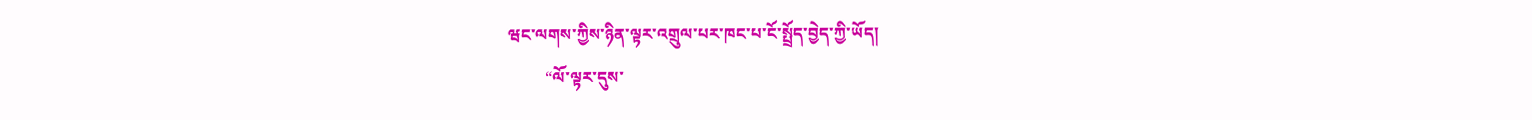ཝང་ལགས་ཀྱིས་ཉིན་ལྟར་འགྲུལ་པར་ཁང་པ་ངོ་སྤྲོད་བྱེད་ཀྱི་ཡོད།
         “ལོ་ལྟར་དུས་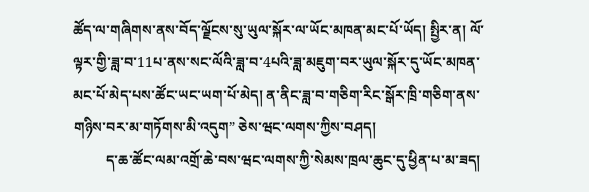ཚོད་ལ་གཞིགས་ནས་བོད་ལྗོངས་སུ་ཡུལ་སྐོར་ལ་ཡོང་མཁན་མང་པོ་ཡོད། སྤྱིར་ན། ལོ་ལྟར་གྱི་ཟླ་བ་11པ་ནས་སང་ལོའི་ཟླ་བ་4པའི་ཟླ་མཇུག་བར་ཡུལ་སྐོར་དུ་ཡོང་མཁན་མང་པོ་མེད་པས་ཚོང་ཡང་ཡག་པོ་མེད། ན་ནིང་ཟླ་བ་གཅིག་རིང་སྒོར་ཁྲི་གཅིག་ནས་གཉིས་བར་མ་གཏོགས་མི་འདུག” ཅེས་ཝང་ལགས་ཀྱིས་བཤད།
         ད་ཆ་ཚོང་ལམ་འགྲོ་ཆེ་བས་ཝང་ལགས་ཀྱི་སེམས་ཁྲལ་ཆུང་དུ་ཕྱིན་པ་མ་ཟད།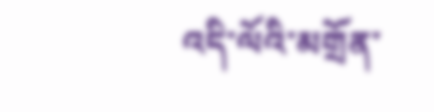འདི་ལོའི་མགྲོན་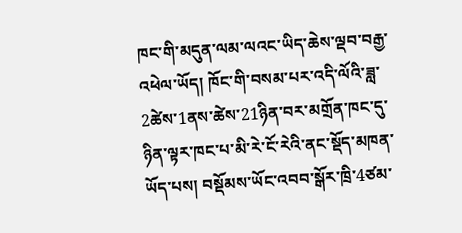ཁང་གི་མདུན་ལམ་ལའང་ཡིད་ཆེས་ལྡབ་བརྒྱ་འཕེལ་ཡོད། ཁོང་གི་བསམ་པར་འདི་ལོའི་ཟླ་2ཚེས་1ནས་ཚེས་21ཉིན་བར་མགྲོན་ཁང་དུ་ཉིན་ལྟར་ཁང་པ་མི་རེ་ངོ་རེའི་ནང་སྡོད་མཁན་ཡོད་པས། བསྡོམས་ཡོང་འབབ་སྒོར་ཁྲི་4ཙམ་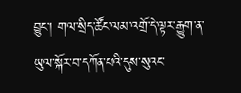བྱུང་། གལ་སྲིད་ཚོང་ལམ་འགྲོ་དེ་ལྟར་རྒྱུག་ན་ཡུལ་སྐོར་བ་དཀོན་པའི་དུས་སུའང་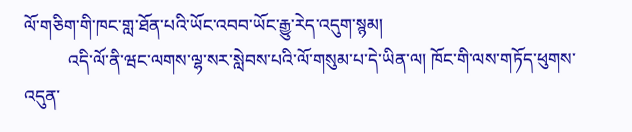ལོ་གཅིག་གི་ཁང་གླ་ཐོན་པའི་ཡོང་འབབ་ཡོང་རྒྱུ་རེད་འདུག་སྙམ།
          འདི་ལོ་ནི་ཝང་ལགས་ལྷ་སར་སླེབས་པའི་ལོ་གསུམ་པ་དེ་ཡིན་ལ། ཁོང་གི་ལས་གཏོད་ཕུགས་འདུན་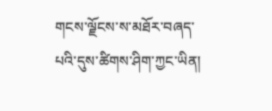གངས་ལྗོངས་ས་མཐོར་བཞད་པའི་དུས་ཚིགས་ཤིག་ཀྱང་ཡིན།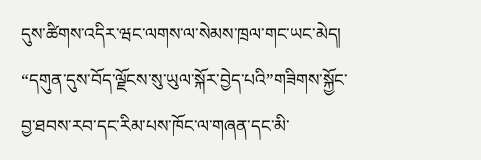དུས་ཚིགས་འདིར་ཝང་ལགས་ལ་སེམས་ཁྲལ་གང་ཡང་མེད། “དགུན་དུས་བོད་ལྗོངས་སུ་ཡུལ་སྐོར་བྱེད་པའི”གཟིགས་སྐྱོང་བྱ་ཐབས་རབ་དང་རིམ་པས་ཁོང་ལ་གཞན་དང་མི་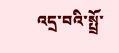འདྲ་བའི་སྤྲོ་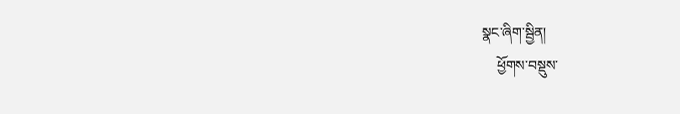སྣང་ཞིག་སྦྱིན།
    ཕྱོགས་བསྡུས་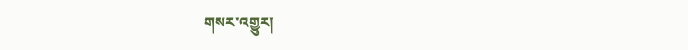གསར་འགྱུར།